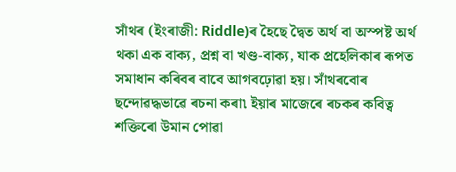সাঁথৰ (ইংৰাজী: Riddle)ৰ হৈছে দ্বৈত অৰ্থ বা অস্পষ্ট অৰ্থ থকা এক বাক্য, প্ৰশ্ন বা খণ্ড-বাক্য, যাক প্ৰহেলিকাৰ ৰূপত সমাধান কৰিবৰ বাবে আগবঢ়োৱা হয়। সাঁথৰবোৰ ছন্দোৱদ্ধভাৱে ৰচনা কৰা৷ ইয়াৰ মাজেৰে ৰচকৰ কবিত্ব শক্তিৰো উমান পোৱা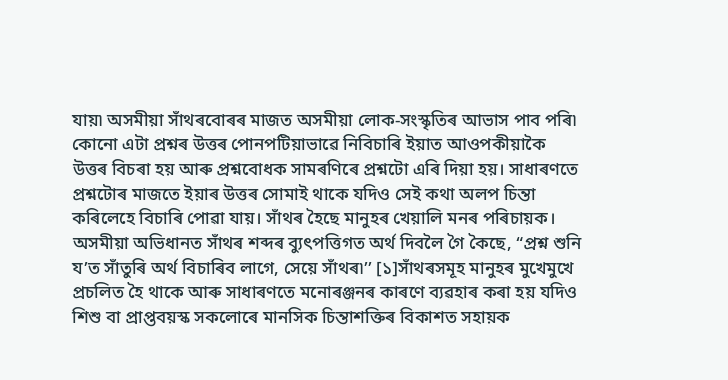যায়৷ অসমীয়া সাঁথৰবোৰৰ মাজত অসমীয়া লোক-সংস্কৃতিৰ আভাস পাব পৰি৷ কোনো এটা প্ৰশ্নৰ উত্তৰ পোনপটিয়াভাৱে নিবিচাৰি ইয়াত আওপকীয়াকৈ উত্তৰ বিচৰা হয় আৰু প্ৰশ্নবোধক সামৰণিৰে প্ৰশ্নটো এৰি দিয়া হয়। সাধাৰণতে প্ৰশ্নটোৰ মাজতে ইয়াৰ উত্তৰ সোমাই থাকে যদিও সেই কথা অলপ চিন্তা কৰিলেহে বিচাৰি পোৱা যায়। সাঁথৰ হৈছে মানুহৰ খেয়ালি মনৰ পৰিচায়ক। অসমীয়া অভিধানত সাঁথৰ শব্দৰ ব্যুৎপত্তিগত অৰ্থ দিবলৈ গৈ কৈছে, “প্ৰশ্ন শুনি য’ত সাঁতুৰি অৰ্থ বিচাৰিব লাগে, সেয়ে সাঁথৰ৷’’ [১]সাঁথৰসমূহ মানুহৰ মুখেমুখে প্ৰচলিত হৈ থাকে আৰু সাধাৰণতে মনোৰঞ্জনৰ কাৰণে ব্যৱহাৰ কৰা হয় যদিও শিশু বা প্ৰাপ্তবয়স্ক সকলোৰে মানসিক চিন্তাশক্তিৰ বিকাশত সহায়ক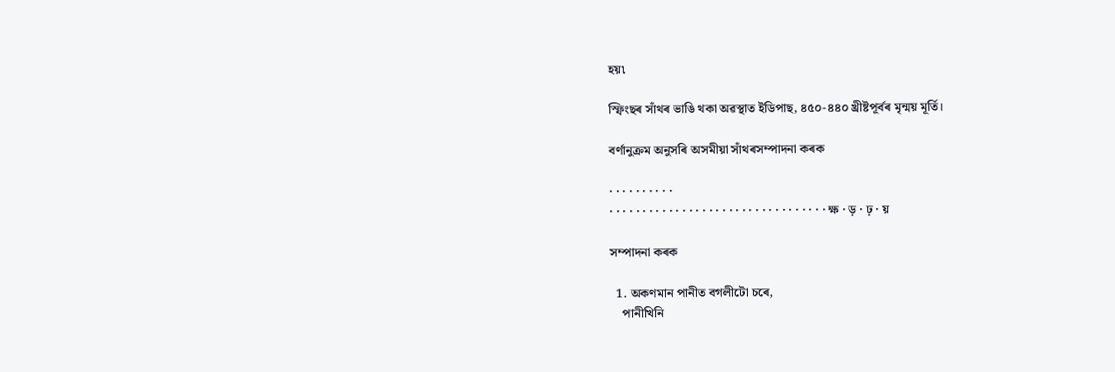হয়৷

স্ফিংছৰ সাঁথৰ ভাঙি থকা অৱস্থাত ইডিপাছ, ৪৫০-৪৪০ খ্ৰীষ্টপূৰ্বৰ মৃন্ময় মূৰ্তি।

বৰ্ণানুক্ৰম অনুসৰি অসমীয়া সাঁথৰসম্পাদনা কৰক

· · · · · · · · · ·
· · · · · · · · · · · · · · · · · · · · · · · · · · · · · · · · · ক্ষ · ড় · ঢ় · য়

সম্পাদনা কৰক

  1. অকণমান পানীত বগলীটো চৰে,
    পানীখিনি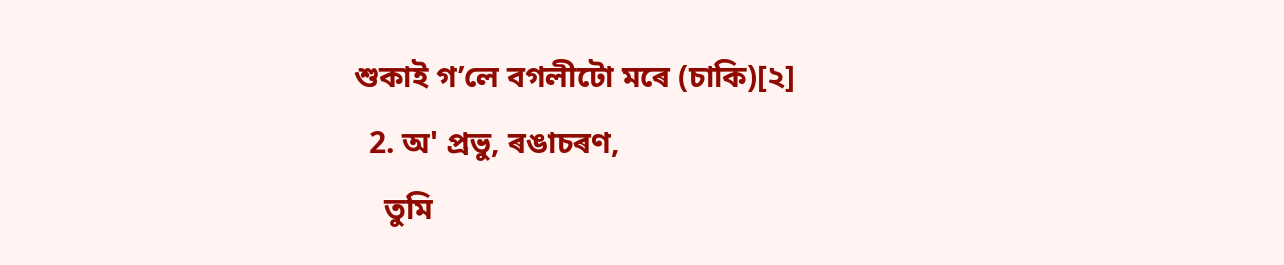শুকাই গ’লে বগলীটো মৰে (চাকি)[২]
  2. অ' প্ৰভু, ৰঙাচৰণ,
    তুমি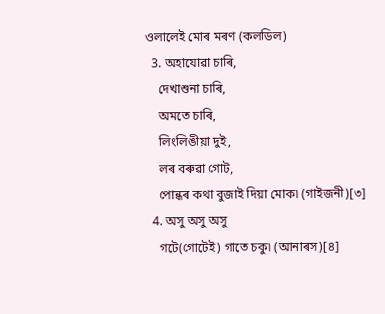ওলালেই মোৰ মৰণ (কলডিল)
  3. অহাযোৱা চাৰি,
    দেখাশুনা চাৰি,
    অমতে চাৰি,
    লিংলিঙীয়া দুই,
    লৰ বৰুৱা গোট,
    পোন্ধৰ কথা বুজাই দিয়া মোক৷ (গাইজনী)[৩]
  4. অসু অসু অসু
    গটে(গোটেই) গাতে চকু৷ (আনাৰস)[৪]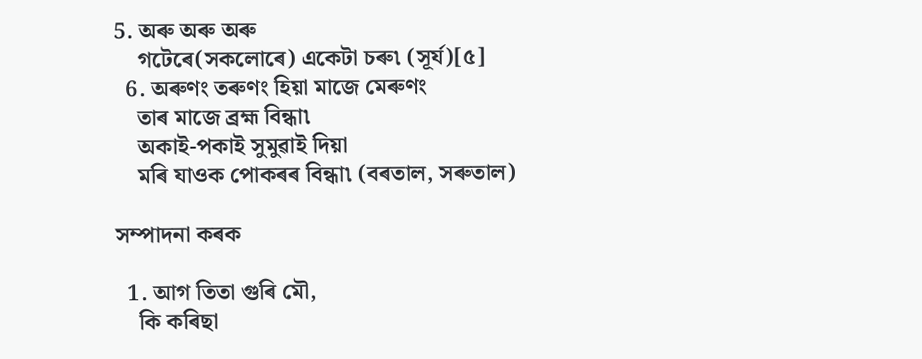5. অৰু অৰু অৰু
    গটেৰে(সকলোৰে) একেটা চৰু৷ (সূৰ্য)[৫]
  6. অৰুণং তৰুণং হিয়া মাজে মেৰুণং
    তাৰ মাজে ব্ৰহ্ম বিন্ধা৷
    অকাই-পকাই সুমুৱাই দিয়া
    মৰি যাওক পোকৰৰ বিন্ধা৷ (বৰতাল, সৰুতাল)

সম্পাদনা কৰক

  1. আগ তিতা গুৰি মৌ,
    কি কৰিছা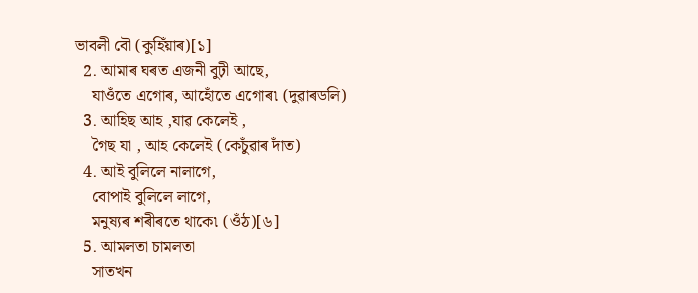ভাবলী বৌ (কুহিঁয়াৰ)[১]
  2. আমাৰ ঘৰত এজনী বুঢ়ী আছে,
    যাওঁতে এগোৰ, আহোঁতে এগোৰ৷ (দুৱাৰডলি)
  3. আহিছ আহ ,যাৱ কেলেই ,
    গৈছ যা , আহ কেলেই (কেচুঁৱাৰ দাঁত)
  4. আই বুলিলে নালাগে,
    বোপাই বুলিলে লাগে,
    মনুষ্যৰ শৰীৰতে থাকে৷ (ওঁঠ)[৬]
  5. আমলতা চামলতা
    সাতখন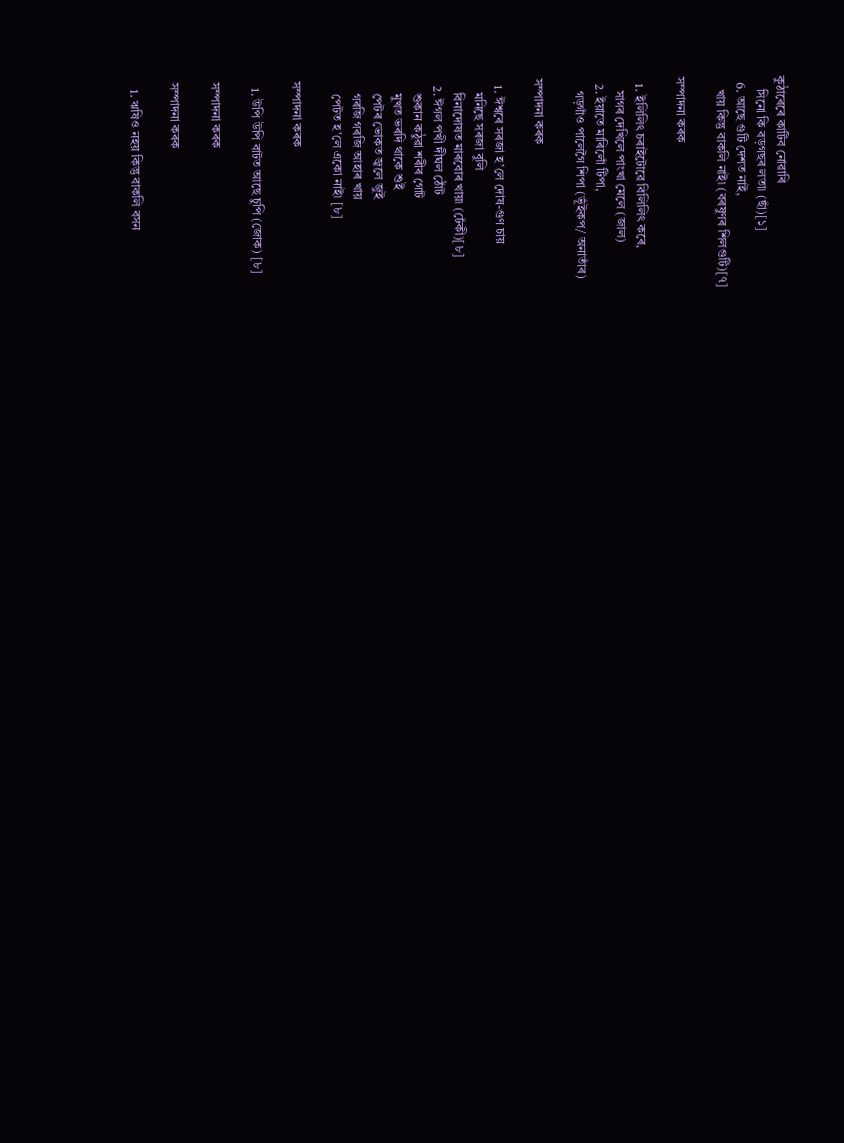কুঠাৰেৰে কাটিব নোৱাৰি
    সিনো কি বড়গছৰ লতা৷ (ছাঁ)[১]
  6. আছে গুটি দেশত নাই,
    খায় কিন্তু বাকলি নাই৷ (বৰষুণৰ শিলগুটি)[৭]

সম্পাদনা কৰক

  1. ইলিলিৎ চৰাইটোৱে বিলিলিৎ কৰে,
    সাগৰ দেখিলে পাংখা মেলে (জাল)
  2. ইয়াতে মাৰিলোঁ টিপা,
    গড়গাঁও পালেগৈ শিপা (ভূঁইকপ/ অনাতাঁৰ)

সম্পাদনা কৰক

  1. ঈশ্বৰে সৰজা হ’লে দোষ-গুণ চায়
    মনিছে সৰজা বুলি
    বিনাদোষত মাৰবোৰ খায়৷ (ঢেঁকী)[৮]
  2. ঈগল পখী দীঘল ঠোঁট
    শুকান কঠুৱা শৰীৰ গোট
    মুখত ভৰদি থাকে শুই
    পেটৰ ভোকত জ্বলে জুই
    গৰজি গৰজি আহাৰ খায়
    পেটত হ’লে একো নাই৷ [৮]

সম্পাদনা কৰক

  1. উপি উপি বাটত আছে চুপি (জোক) [৮]

সম্পাদনা কৰক

সম্পাদনা কৰক

  1. ঋষিও নহয় কিন্তু বাকলি বসন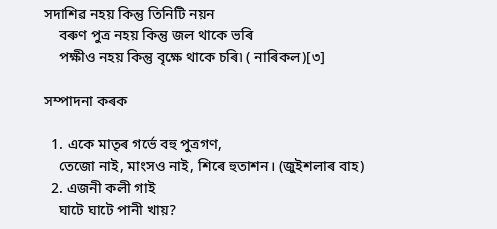সদাশিৱ নহয় কিন্তু তিনিটি নয়ন
    বৰুণ পুত্ৰ নহয় কিন্তু জল থাকে ভৰি
    পক্ষীও নহয় কিন্তু বৃক্ষে থাকে চৰি৷ ( নাৰিকল)[৩]

সম্পাদনা কৰক

  1. একে মাতৃৰ গৰ্ভে বহু পুত্ৰগণ,
    তেজো নাই, মাংসও নাই, শিৰে হুতাশন। (জুইশলাৰ বাহ)
  2. এজনী কলী গাই
    ঘাটে ঘাটে পানী খায়?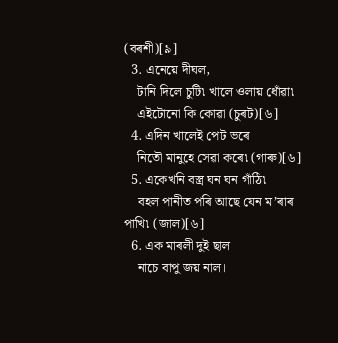(বৰশী)[৯]
  3. এনেয়ে দীঘল,
    টানি দিলে চুটি৷ খালে ওলায় ধোঁৱা৷
    এইটোনো কি কোৱা (চুৰট)[৬]
  4. এদিন খালেই পেট ভৰে
    নিতৌ মানুহে সেৱা কৰে৷ (গাৰু)[৬]
  5. একেখনি বস্ত্ৰ ঘন ঘন গাঁঠি৷
    বহল পানীত পৰি আছে যেন ম’ৰাৰ পাখি৷ (জাল)[৬]
  6. এক মাৰলী দুই ছাল
    নাচে বাপু জয় নাল।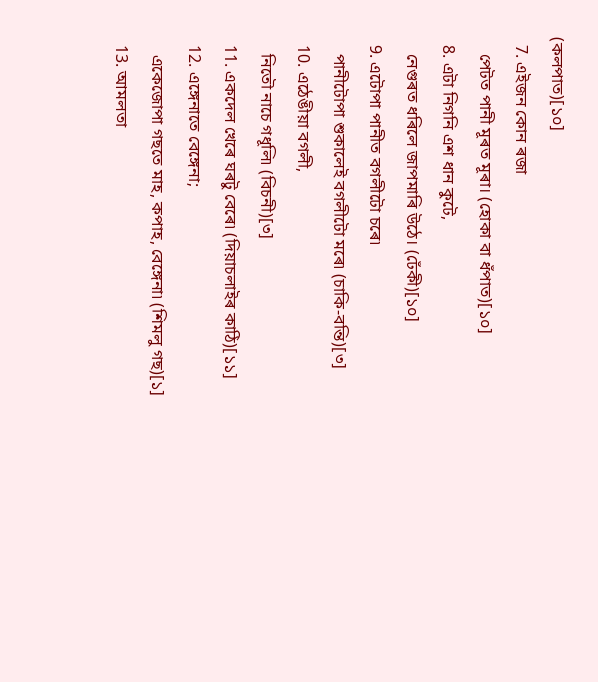(কলপাত)[১০]
  7. এইজন কোন ৰজা
    পেটত পানী মূৰত মূৰা। (হোকা বা ধঁপাত)[১০]
  8. এটা নিগনি এশ ধান কুটে,
    নেগুৰত ধৰিলে জাপমাৰি উঠে। (ঢেঁ‌কী)[১০]
  9. এটোপা পানীত বগলীটো চৰে৷
    পানীটোপা শুকালেই বগলীটো মৰে৷ (চাকি-বন্তি)[৩]
  10. এঠেঙীয়া বগলী,
    নিতৌ নাচে গধূলি৷ (বিচনী)[৩]
  11. একদেল খেৰে ঘৰটু বেৰে৷ (দিয়াচলাইৰ কাঠি)[১১]
  12. এঙ্গেনাতে বেঙ্গেনা;
    একেজোপা গছতে মাহ, কপাহ, বেঙ্গেনা৷ (শিমলু গছ)[১]
  13. আমলতা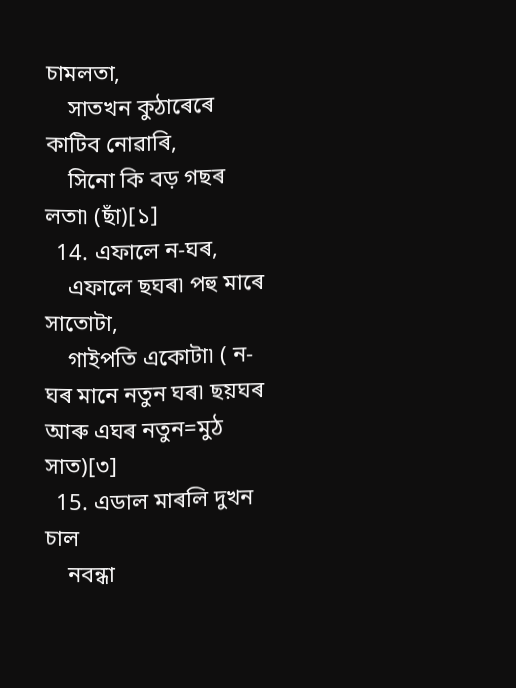চামলতা,
    সাতখন কুঠাৰেৰে কাটিব নোৱাৰি,
    সিনো কি বড় গছৰ লতা৷ (ছাঁ)[১]
  14. এফালে ন-ঘৰ,
    এফালে ছঘৰ৷ পহু মাৰে সাতোটা,
    গাইপতি একোটা৷ ( ন-ঘৰ মানে নতুন ঘৰ৷ ছয়ঘৰ আৰু এঘৰ নতুন=মুঠ সাত)[৩]
  15. এডাল মাৰলি দুখন চাল
    নবন্ধা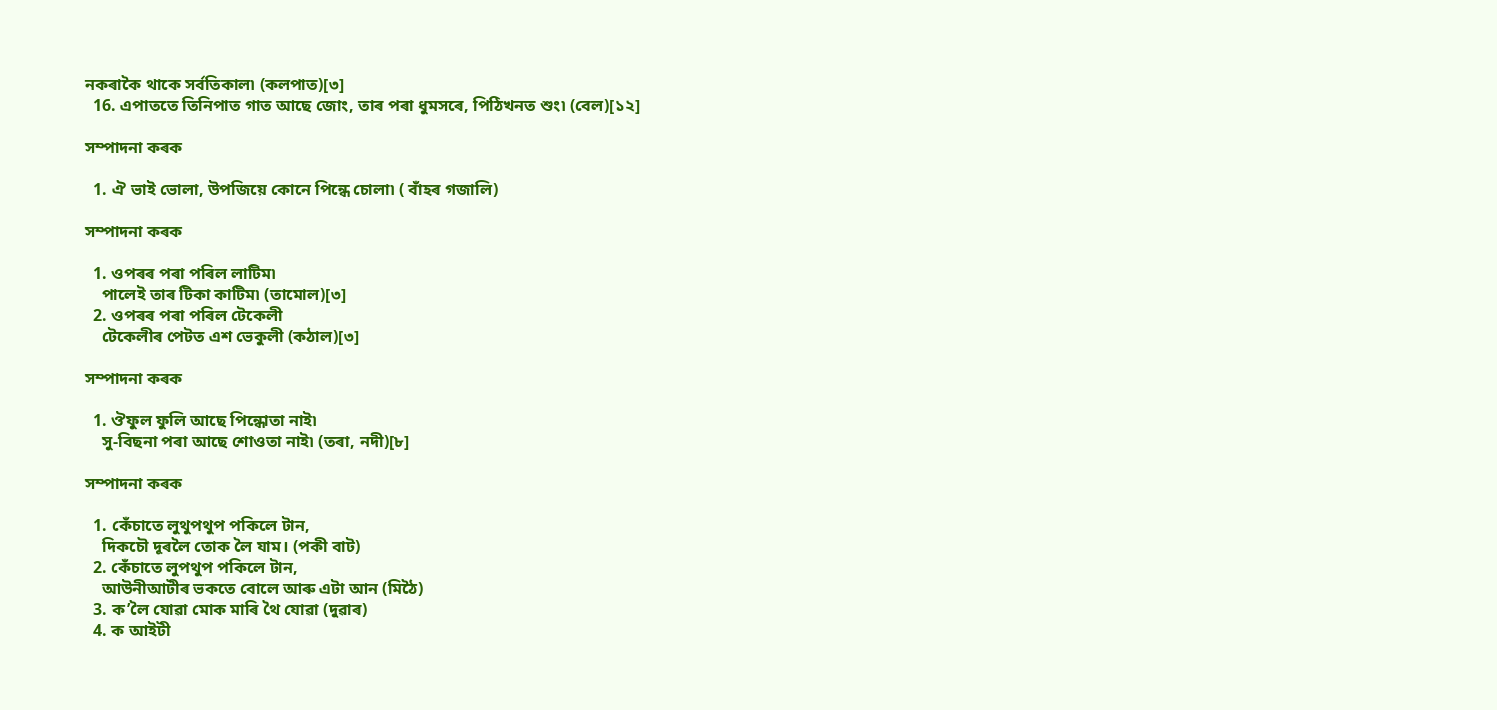নকৰাকৈ থাকে সৰ্বতিকাল৷ (কলপাত)[৩]
  16. এপাততে তিনিপাত গাত আছে জোং, তাৰ পৰা ধুমসৰে, পিঠিখনত শুং৷ (বেল)[১২]

সম্পাদনা কৰক

  1. ঐ ভাই ভোলা, উপজিয়ে কোনে পিন্ধে চোলা৷ ( বাঁহৰ গজালি)

সম্পাদনা কৰক

  1. ওপৰৰ পৰা পৰিল লাটিম৷
    পালেই তাৰ টিকা কাটিম৷ (তামোল)[৩]
  2. ওপৰৰ পৰা পৰিল টেকেলী
    টেকেলীৰ পেটত এশ ভেকুলী (কঠাল)[৩]

সম্পাদনা কৰক

  1. ঔফুল ফুলি আছে পিন্ধোতা নাই৷
    সু-বিছনা পৰা আছে শোওতা নাই৷ (তৰা, নদী)[৮]

সম্পাদনা কৰক

  1. কেঁচাতে লুথুপথুপ পকিলে টান,
    দিকচৌ দূৰলৈ তোক লৈ যাম। (পকী বাট)
  2. কেঁ‌চাতে লুপথুপ পকিলে টান,
    আউনীআটীৰ ভকতে বোলে আৰু এটা আন (মিঠৈ)
  3. ক’লৈ যোৱা মোক মাৰি থৈ যোৱা (দুৱাৰ)
  4. ক আইটী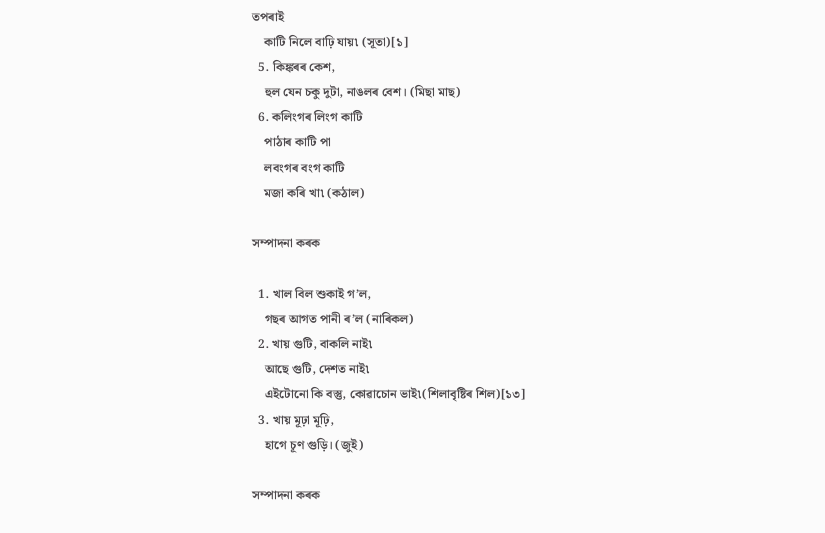তপৰাই
    কাটি নিলে বাঢ়ি যায়৷ (সূতা)[১]
  5. কিঙ্কৰৰ কেশ,
    হুল যেন চকু দুটা, নাঙলৰ বেশ। (মিছা মাছ)
  6. কলিংগৰ লিংগ কাটি
    পাঠাৰ কাটি পা
    লবংগৰ বংগ কাটি
    মজা কৰি খা৷ (কঠাল)

সম্পাদনা কৰক

  1. খাল বিল শুকাই গ’ল,
    গছৰ আগত পানী ৰ’ল (নাৰিকল)
  2. খায় গুটি, বাকলি নাই৷
    আছে গুটি, দেশত নাই৷
    এইটোনো কি বস্তু, কোৱাচোন ভাই৷(শিলাবৃষ্টিৰ শিল)[১৩]
  3. খায় মূঢ়া মূঢ়ি,
    হাগে চূণ গুড়ি। (জুই)

সম্পাদনা কৰক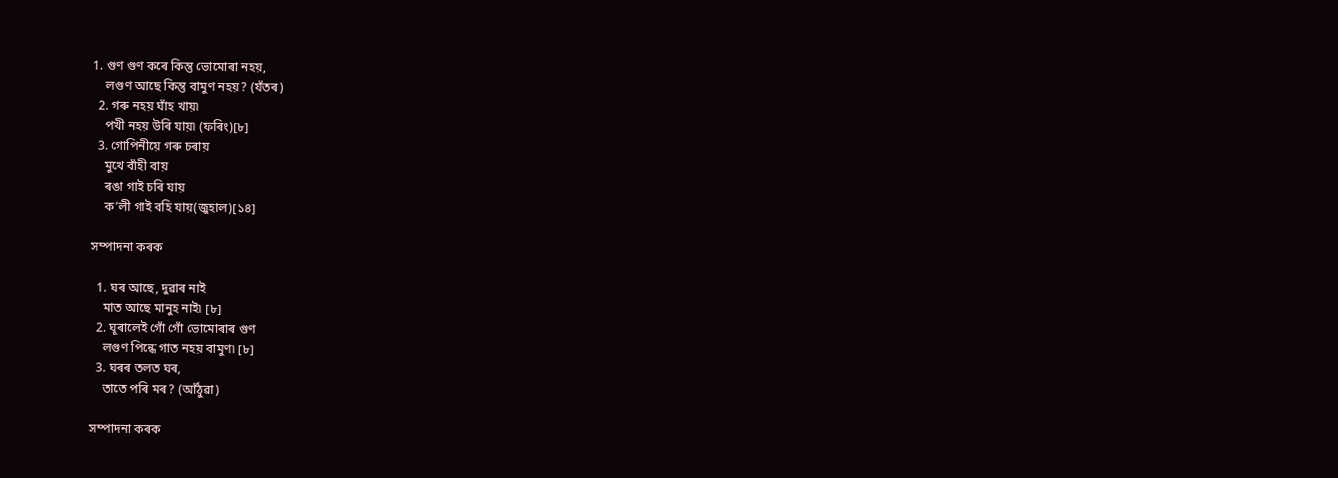1. গুণ গুণ কৰে কিন্তু ভোমোৰা নহয়,
    লগুণ আছে কিন্তু বামুণ নহয়? (যঁতৰ)
  2. গৰু নহয় ঘাঁহ খায়৷
    পখী নহয় উৰি যায়৷ (ফৰিং)[৮]
  3. গোপিনীয়ে গৰু চৰায়
    মুখে বাঁহী বায়
    ৰঙা গাই চৰি যায়
    ক’লী গাই বহি যায়(জুহাল)[১৪]

সম্পাদনা কৰক

  1. ঘৰ আছে, দুৱাৰ নাই
    মাত আছে মানুহ নাই৷ [৮]
  2. ঘূৰালেই গোঁ গোঁ ভোমোৰাৰ গুণ
    লগুণ পিন্ধে গাত নহয় বামুণ৷ [৮]
  3. ঘৰৰ তলত ঘৰ,
    তাতে পৰি মৰ? (আঁঠুৱা)

সম্পাদনা কৰক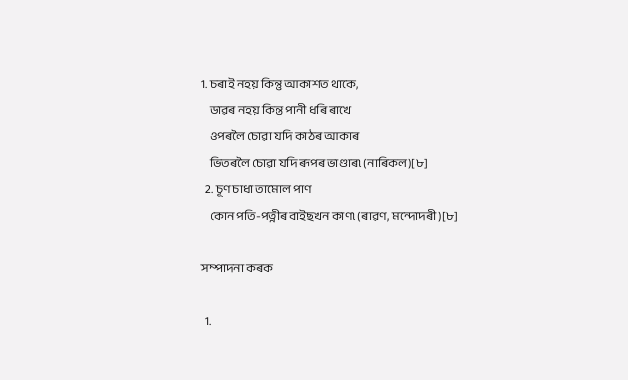1. চৰাই নহয় কিন্তু আকাশত থাকে,
    ডাৱৰ নহয় কিন্ত পানী ধৰি ৰাখে
    ওপৰলৈ চোৱা যদি কাঠৰ আকাৰ
    ভিতৰলৈ চোৱা যদি ৰূপৰ ভাণ্ডাৰ৷ (নাৰিকল)[৮]
  2. চূণ চাধা তামোল পাণ
    কোন পতি-পত্নীৰ বাইছখন কাণ৷ (ৰাৱণ, মন্দোদৰী)[৮]

সম্পাদনা কৰক

  1.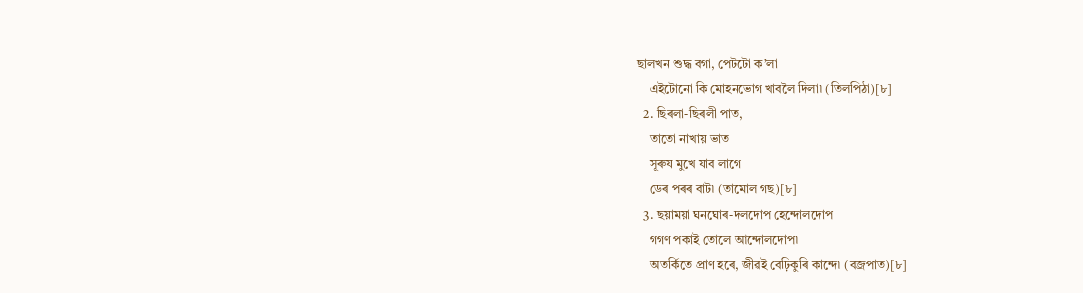ছালখন শুদ্ধ বগা, পেটটো ক’লা
    এইটোনো কি মোহনভোগ খাবলৈ দিলা৷ (তিলপিঠা)[৮]
  2. ছিৰলা-ছিৰলী পাত,
    তাতো নাখায় ভাত
    সূৰুয মুখে যাব লাগে
    ডেৰ পৰৰ বাট৷ (তামোল গছ)[৮]
  3. ছয়াময়া ঘনঘোৰ-দলদোপ হেন্দোলদোপ
    গগণ পকাই তোলে আন্দোলদোপ৷
    অতৰ্কিতে প্ৰাণ হৰে, জীৱই বেঢ়িকুৰি কান্দে৷ (বজ্ৰপাত)[৮]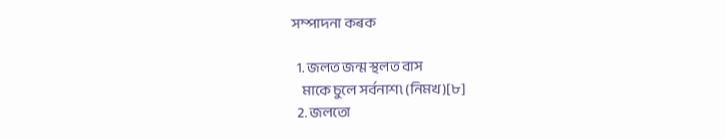সম্পাদনা কৰক

  1. জলত জন্ম স্থলত বাস
    মাকে চুলে সৰ্বনাশ৷ (নিমখ)[৮]
  2. জলতো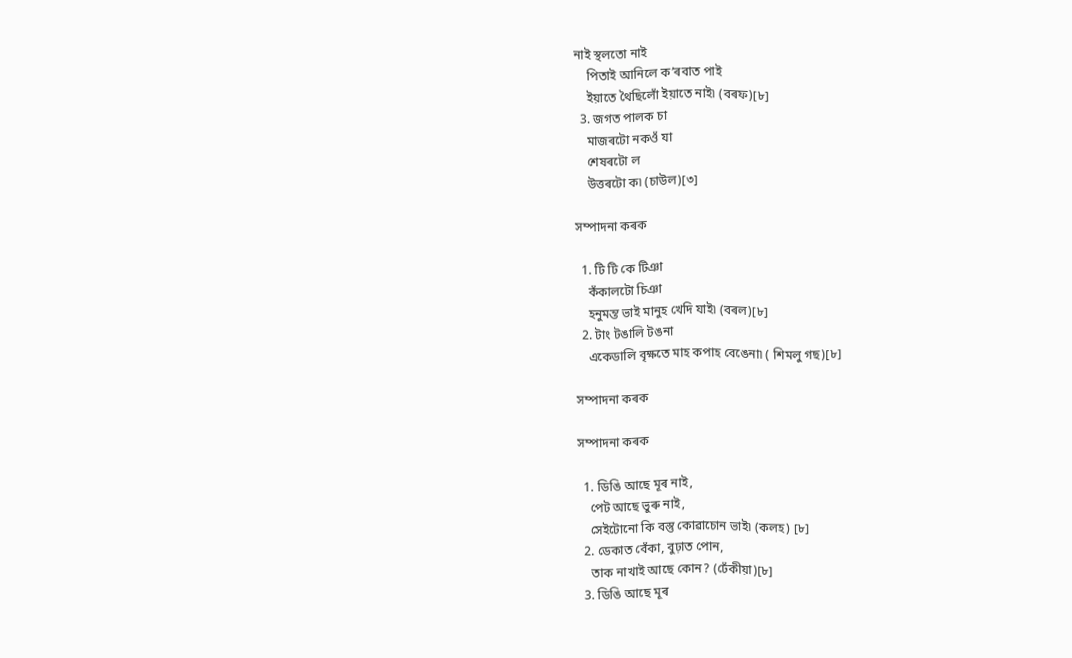নাই স্থলতো নাই
    পিতাই আনিলে ক’ৰবাত পাই
    ইয়াতে থৈছিলোঁ ইয়াতে নাই৷ (বৰফ)[৮]
  3. জগত পালক চা
    মাজৰটো নকওঁ যা
    শেষৰটো ল
    উত্তৰটো ক৷ (চাউল)[৩]

সম্পাদনা কৰক

  1. টি টি কে টিঞা
    কঁকালটো চিঞা
    হনুমন্ত ভাই মানুহ খেদি যাই৷ (বৰল)[৮]
  2. টাং টঙালি টঙনা
    একেডালি বৃক্ষতে মাহ কপাহ বেঙেনা৷ ( শিমলু গছ)[৮]

সম্পাদনা কৰক

সম্পাদনা কৰক

  1. ডিঙি আছে মূৰ নাই,
    পেট আছে ভুৰু নাই,
    সেইটোনো কি বস্তু কোৱাচোন ভাই৷ (কলহ) [৮]
  2. ডেকাত বেঁকা, বুঢ়াত পোন,
    তাক নাখাই আছে কোন? (ঢেঁকীয়া)[৮]
  3. ডিঙি আছে মূৰ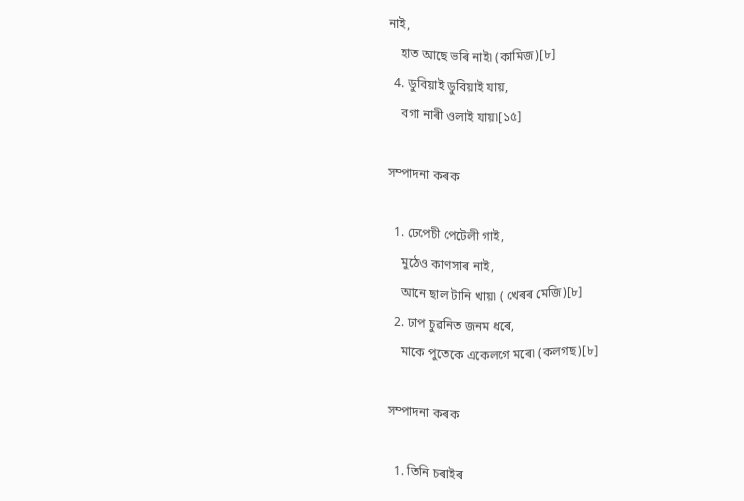নাই,
    হাত আছে ভৰি নাই৷ (কামিজ)[৮]
  4. ডুবিয়াই ডুবিয়াই যায়,
    বগা নাৰী ওলাই যায়৷[১৫]

সম্পাদনা কৰক

  1. ঢেপেচী পেটেলী গাই,
    মুঠেও কাণসাৰ নাই,
    আনে ছাল টানি খায়৷ ( খেৰৰ মেজি)[৮]
  2. ঢাপ চুৱনিত জনম ধৰে,
    মাকে পুতেকে একেলগে মৰে৷ (কলগছ)[৮]

সম্পাদনা কৰক

  1. তিনি চৰাইৰ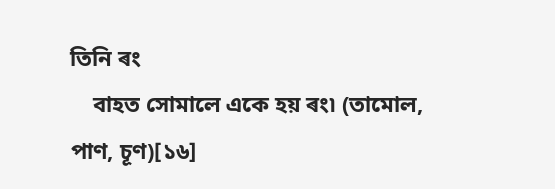তিনি ৰং
    বাহত সোমালে একে হয় ৰং৷ (তামোল, পাণ, চূণ)[১৬]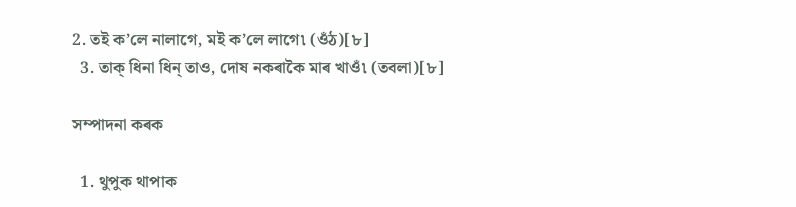2. তই ক’লে নালাগে, মই ক’লে লাগে৷ (ওঁঠ)[৮]
  3. তাক্ ধিনা ধিন্ তাও, দোষ নকৰাকৈ মাৰ খাওঁ৷ (তবলা)[৮]

সম্পাদনা কৰক

  1. থুপুক থাপাক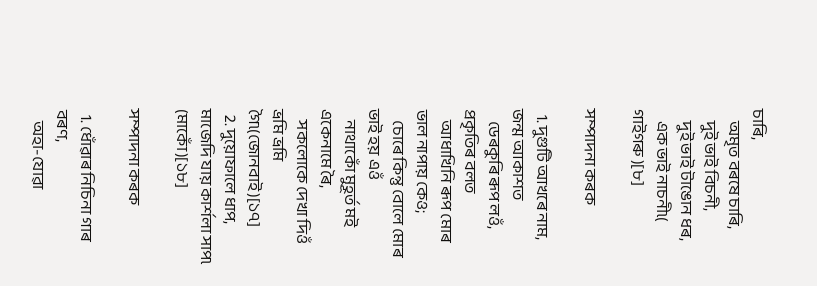চাৰি,
    অমৃত বৰষে চাৰি,
    দুই ভাই বিচনী,
    দুই ভাই টাঙোন ধৰ,
    এক ভাই নাচনী৷( গাইগৰু )[৮]

সম্পাদনা কৰক

  1. দুগুটি আখৰে নাম, জন্ম আকাশত
    ডেৰকুৰি ৰূপ লওঁ, প্ৰকৃতিৰ বলত
    আধাখিনি ৰূপ মোৰ ভাল নাপায় কেও;
    চোৰে কিন্তু বোলে মোৰ ভাই হয় এওঁ
    নাথাকোঁ মুহূৰ্ত মই একেনামে ৰৈ,
    সকলোকে দেখা দিওঁ ভ্ৰমি ভ্ৰমি গৈ৷(জোনবাই)[১৭]
  2. দুয়োফালে ধাপ, মাজেদি যায় কাৰ্শলা সাপ৷ (মাকোঁ)[১৮]

সম্পাদনা কৰক

  1. ধোঁৱাৰ নিচিনা গাৰ বৰণ,
    অহা-যোৱা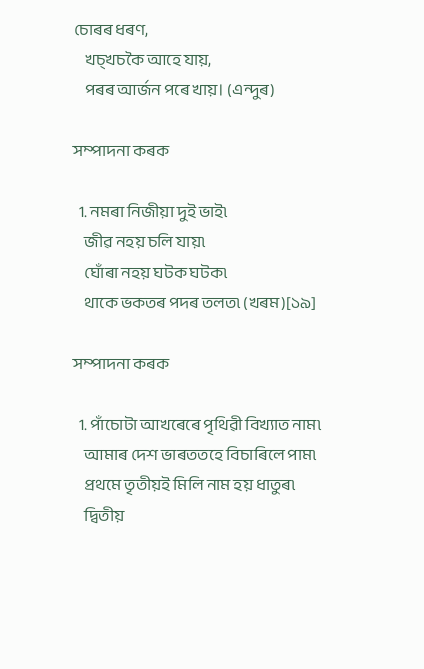চোৰৰ ধৰণ,
    খচ্‌খচকৈ আহে যায়,
    পৰৰ আৰ্জন পৰে খায়। (এন্দুৰ)

সম্পাদনা কৰক

  1. নমৰা নিজীয়া দুই ভাই৷
    জীৱ নহয় চলি যায়৷
    ঘোঁৰা নহয় ঘটক ঘটক৷
    থাকে ভকতৰ পদৰ তলত৷ (খৰম)[১৯]

সম্পাদনা কৰক

  1. পাঁচোটা আখৰেৰে পৃথিৱী বিখ্যাত নাম৷
    আমাৰ দেশ ভাৰততহে বিচাৰিলে পাম৷
    প্ৰথমে তৃতীয়ই মিলি নাম হয় ধাতুৰ৷
    দ্বিতীয়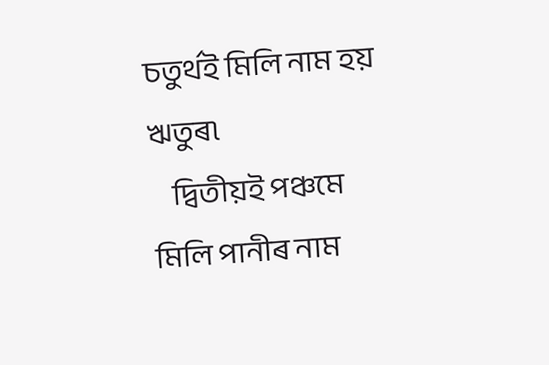চতুৰ্থই মিলি নাম হয় ঋতুৰ৷
    দ্বিতীয়ই পঞ্চমে মিলি পানীৰ নাম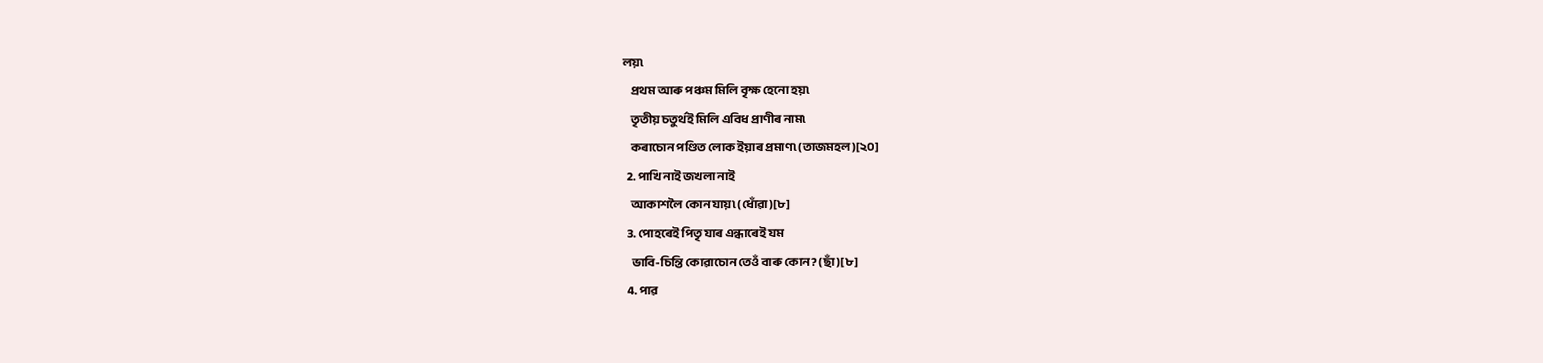লয়৷
    প্ৰথম আৰু পঞ্চম মিলি বৃক্ষ হেনো হয়৷
    তৃতীয় চতুৰ্থই মিলি এবিধ প্ৰাণীৰ নাম৷
    কৰাচোন পণ্ডিত লোক ইয়াৰ প্ৰমাণ৷ (তাজমহল)[২০]
  2. পাখি নাই জখলা নাই
    আকাশলৈ কোন যায়৷ (ধোঁৱা)[৮]
  3. পোহৰেই পিতৃ যাৰ এন্ধাৰেই যম
    ভাবি-চিন্তি কোৱাচোন তেওঁ বাৰু কোন? (ছাঁ)[৮]
  4. পাৱ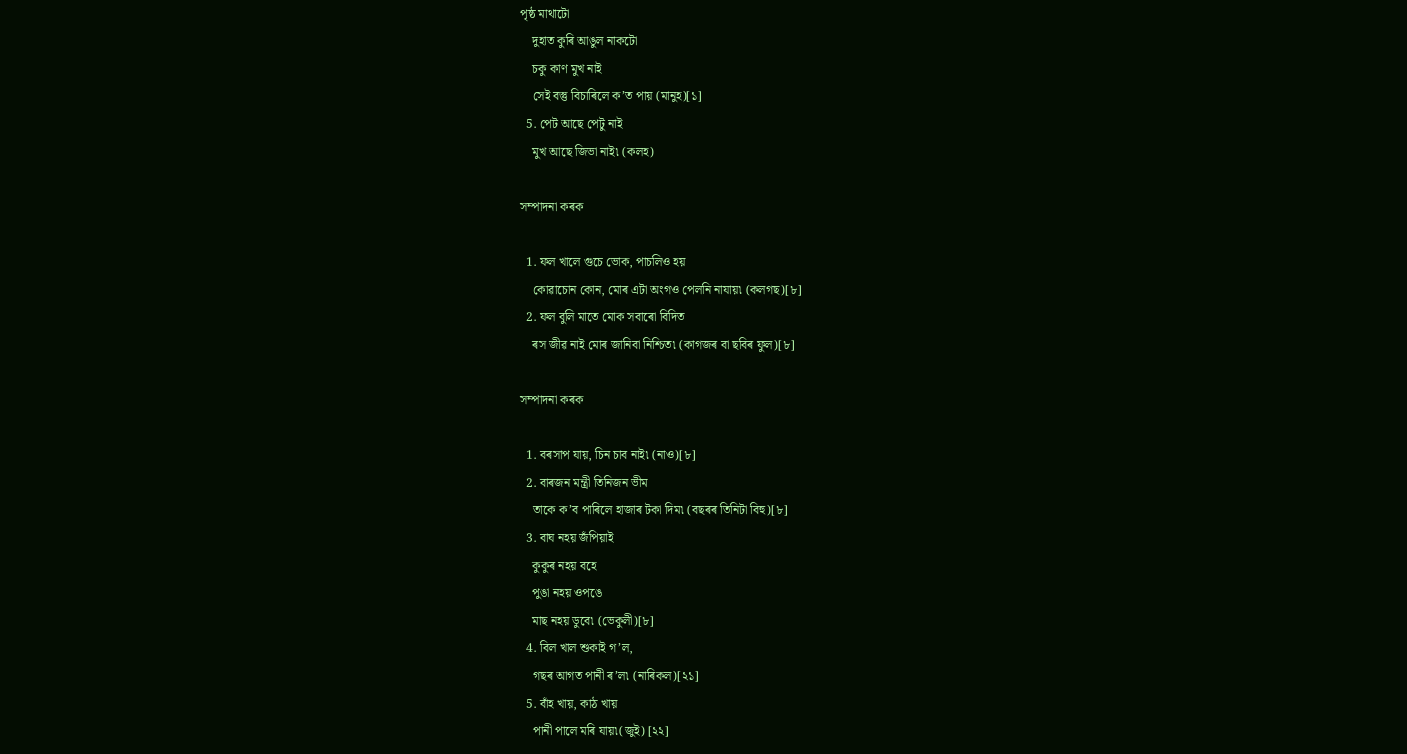পৃষ্ঠ মাথাটো
    দুহাত কুৰি আঙুল নাকটো
    চকু কাণ মুখ নাই
    সেই বস্তু বিচাৰিলে ক’ত পায় (মানুহ)[১]
  5. পেট আছে পেটু নাই
    মুখ আছে জিভা নাই৷ (কলহ)

সম্পাদনা কৰক

  1. ফল খালে গুচে ভোক, পাচলিও হয়
    কোৱাচোন কোন, মোৰ এটা অংগও পেলনি নাযায়৷ (কলগছ)[৮]
  2. ফল বুলি মাতে মোক সবাৰো বিদিত
    ৰস জীৱ নাই মোৰ জানিবা নিশ্চিত৷ (কাগজৰ বা ছবিৰ ফুল)[৮]

সম্পাদনা কৰক

  1. বৰসাপ যায়, চিন চাব নাই৷ (নাও)[৮]
  2. বাৰজন মন্ত্ৰী তিনিজন ভীম
    তাকে ক’ব পাৰিলে হাজাৰ টকা দিম৷ (বছৰৰ তিনিটা বিহু)[৮]
  3. বাঘ নহয় জঁপিয়াই
    কুকুৰ নহয় বহে
    পুঙা নহয় ওপঙে
    মাছ নহয় ডুবে৷ (ভেকুলী)[৮]
  4. বিল খাল শুকাই গ’ল,
    গছৰ আগত পানী ৰ’ল৷ (নাৰিকল)[২১]
  5. বাঁহ খায়, কাঠ খায়
    পানী পালে মৰি যায়৷(জুই) [২২]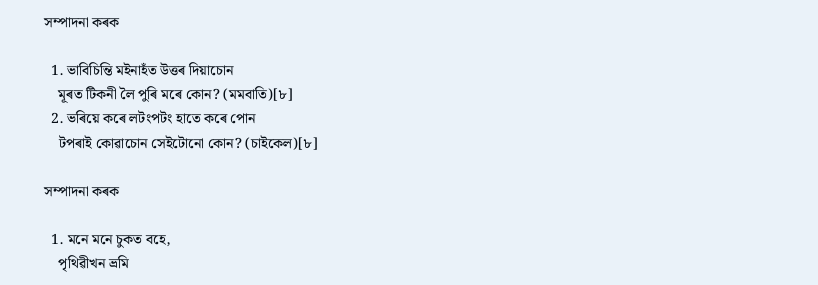সম্পাদনা কৰক

  1. ভাবিচিন্তি মইনাহঁত উত্তৰ দিয়াচোন
    মূৰত টিকনী লৈ পুৰি মৰে কোন? (মমবাতি)[৮]
  2. ভৰিয়ে কৰে লটংপটং হাতে কৰে পোন
    টপৰাই কোৱাচোন সেইটোনো কোন? (চাইকেল)[৮]

সম্পাদনা কৰক

  1. মনে মনে চুকত বহে,
    পৃথিৱীখন ভ্ৰমি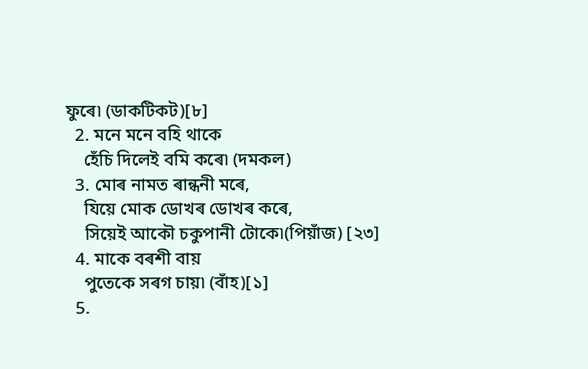ফুৰে৷ (ডাকটিকট)[৮]
  2. মনে মনে বহি থাকে
    হেঁচি দিলেই বমি কৰে৷ (দমকল)
  3. মোৰ নামত ৰান্ধনী মৰে,
    যিয়ে মোক ডোখৰ ডোখৰ কৰে,
    সিয়েই আকৌ চকুপানী টোকে৷(পিয়াঁজ) [২৩]
  4. মাকে বৰশী বায়
    পুতেকে সৰগ চায়৷ (বাঁহ)[১]
  5.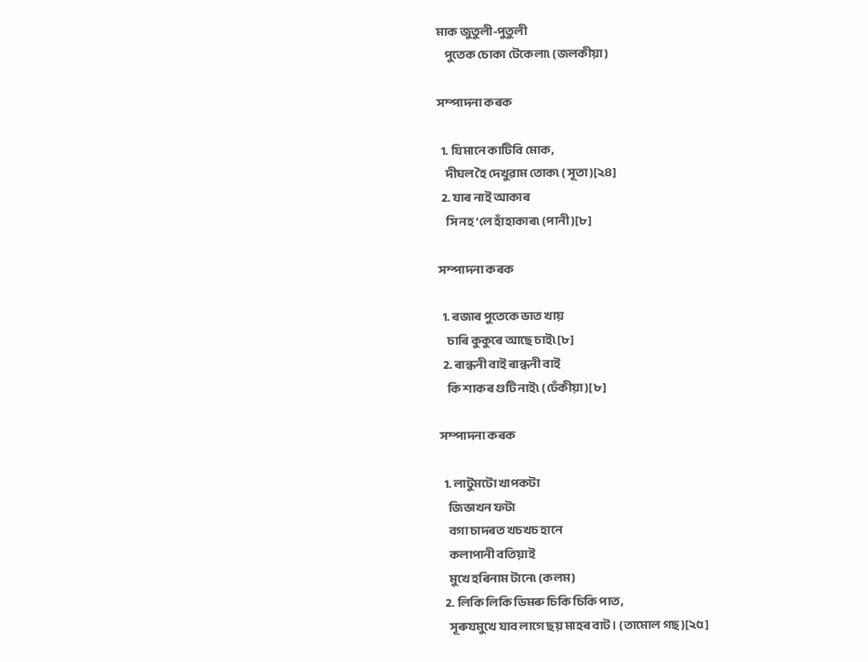মাক জুতুলী-পুতুলী
    পুতেক চোকা টেকেলা৷ (জলকীয়া)

সম্পাদনা কৰক

  1. যিমানে কাটিবি মোক,
    দীঘল হৈ দেখুৱাম তোক৷ ( সূতা )[২৪]
  2. যাৰ নাই আকাৰ
    সি নহ’লে হাঁহাকাৰ৷ (পানী)[৮]

সম্পাদনা কৰক

  1. ৰজাৰ পুতেকে ভাত খায়
    চাৰি কুকুৰে আছে চাই৷[৮]
  2. ৰান্ধনী বাই ৰান্ধনী বাই
    কি শাকৰ গুটি নাই৷ (ঢেঁকীয়া)[৮]

সম্পাদনা কৰক

  1. লাটুমটো খাপকটা
    জিভাখন ফটা
    বগা চাদৰত খচখচ হানে
    কলাপানী বতিয়াই
    মুখে হৰিনাম টানে৷ (কলম)
  2. লিকি লিকি ডিমৰু চিকি চিকি পাত,
    সূৰুযমুখে যাব লাগে ছয় মাহৰ বাট। (তামোল গছ)[২৫]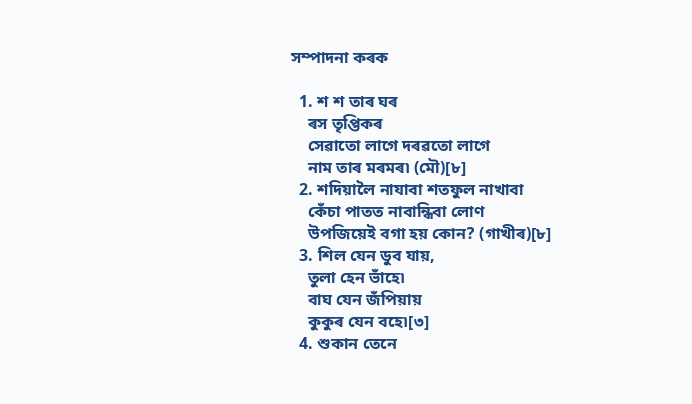সম্পাদনা কৰক

  1. শ শ তাৰ ঘৰ
    ৰস তৃপ্তিকৰ
    সেৱাতো লাগে দৰৱতো লাগে
    নাম তাৰ মৰমৰ৷ (মৌ)[৮]
  2. শদিয়ালৈ নাযাবা শতফুল নাখাবা
    কেঁচা পাতত নাবান্ধিবা লোণ
    উপজিয়েই বগা হয় কোন? (গাখীৰ)[৮]
  3. শিল যেন ডুব যায়,
    তুলা হেন ভাঁহে৷
    বাঘ যেন জঁপিয়ায়
    কুকুৰ যেন বহে৷[৩]
  4. শুকান তেনে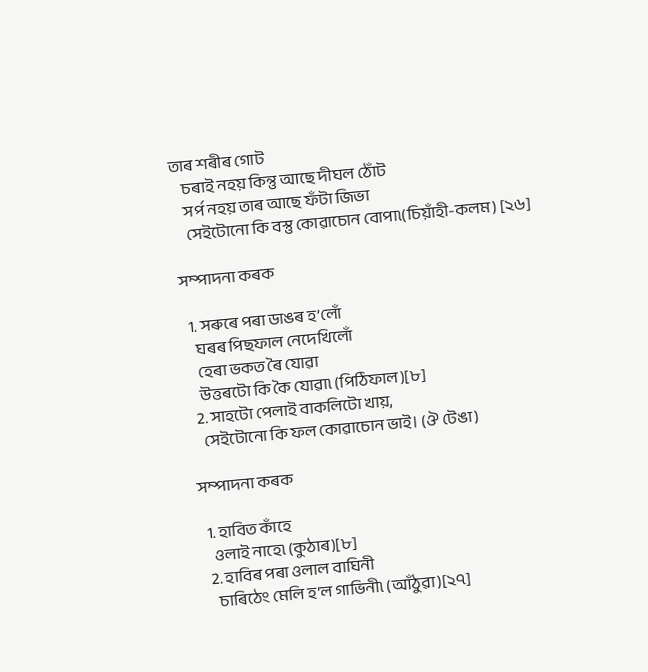তাৰ শৰীৰ গোট
    চৰাই নহয় কিন্তু আছে দীঘল ঠোঁট
    সৰ্প নহয় তাৰ আছে ফঁটা জিভা
    সেইটোনো কি বস্তু কোৱাচোন বোপা৷(চিয়াঁহী-কলম) [২৬]

সম্পাদনা কৰক

  1. সৰুৰে পৰা ডাঙৰ হ’লোঁ
    ঘৰৰ পিছফাল নেদেখিলোঁ
    হেৰা ভকত ৰৈ যোৱা
    উত্তৰটো কি কৈ যোৱা৷ (পিঠিফাল)[৮]
  2. সাহটো পেলাই বাকলিটো খায়,
    সেইটোনো কি ফল কোৱাচোন ভাই। (ঔ টেঙা)

সম্পাদনা কৰক

  1. হাবিত কাঁহে
    ওলাই নাহে৷ (কুঠাৰ)[৮]
  2. হাবিৰ পৰা ওলাল বাঘিনী
    চাৰিঠেং মেলি হ’ল গাভিনী৷ (আঁঠুৱা)[২৭]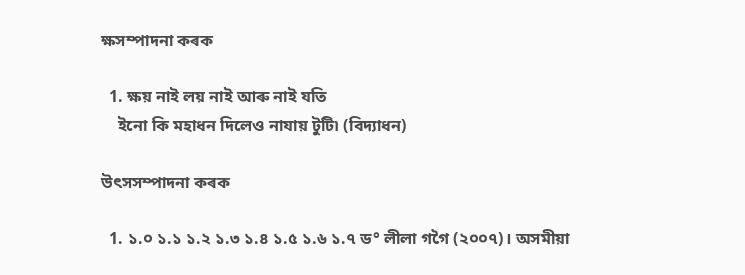ক্ষসম্পাদনা কৰক

  1. ক্ষয় নাই লয় নাই আৰু নাই যতি
    ইনো কি মহাধন দিলেও নাযায় টুটি৷ (বিদ্যাধন)

উৎসসম্পাদনা কৰক

  1. ১.০ ১.১ ১.২ ১.৩ ১.৪ ১.৫ ১.৬ ১.৭ ড° লীলা গগৈ (২০০৭)। অসমীয়া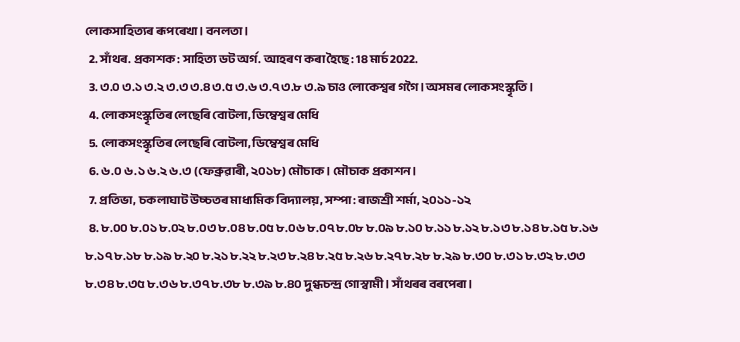লোকসাহিত্যৰ ৰূপৰেখা। বনলতা।
  2. সাঁথৰ. প্ৰকাশক: সাহিত্য ডট অৰ্গ. আহৰণ কৰা হৈছে: 18 মাৰ্চ 2022.
  3. ৩.০ ৩.১ ৩.২ ৩.৩ ৩.৪ ৩.৫ ৩.৬ ৩.৭ ৩.৮ ৩.৯ চাও লোকেশ্বৰ গগৈ। অসমৰ লোকসংস্কৃতি।
  4. লোকসংস্কৃতিৰ লেছেৰি বোটলা, ডিম্বেশ্বৰ মেধি
  5. লোকসংস্কৃতিৰ লেছেৰি বোটলা, ডিম্বেশ্বৰ মেধি
  6. ৬.০ ৬.১ ৬.২ ৬.৩ (ফেব্ৰুৱাৰী, ২০১৮) মৌচাক। মৌচাক প্ৰকাশন।
  7. প্ৰতিভা, চকলাঘাট উচ্চতৰ মাধ্যমিক বিদ্যালয়, সম্পা: ৰাজশ্ৰী শৰ্মা, ২০১১-১২
  8. ৮.০০ ৮.০১ ৮.০২ ৮.০৩ ৮.০৪ ৮.০৫ ৮.০৬ ৮.০৭ ৮.০৮ ৮.০৯ ৮.১০ ৮.১১ ৮.১২ ৮.১৩ ৮.১৪ ৮.১৫ ৮.১৬ ৮.১৭ ৮.১৮ ৮.১৯ ৮.২০ ৮.২১ ৮.২২ ৮.২৩ ৮.২৪ ৮.২৫ ৮.২৬ ৮.২৭ ৮.২৮ ৮.২৯ ৮.৩০ ৮.৩১ ৮.৩২ ৮.৩৩ ৮.৩৪ ৮.৩৫ ৮.৩৬ ৮.৩৭ ৮.৩৮ ৮.৩৯ ৮.৪০ দুগ্ধচন্দ্ৰ গোস্বামী। সাঁথৰৰ বৰপেৰা।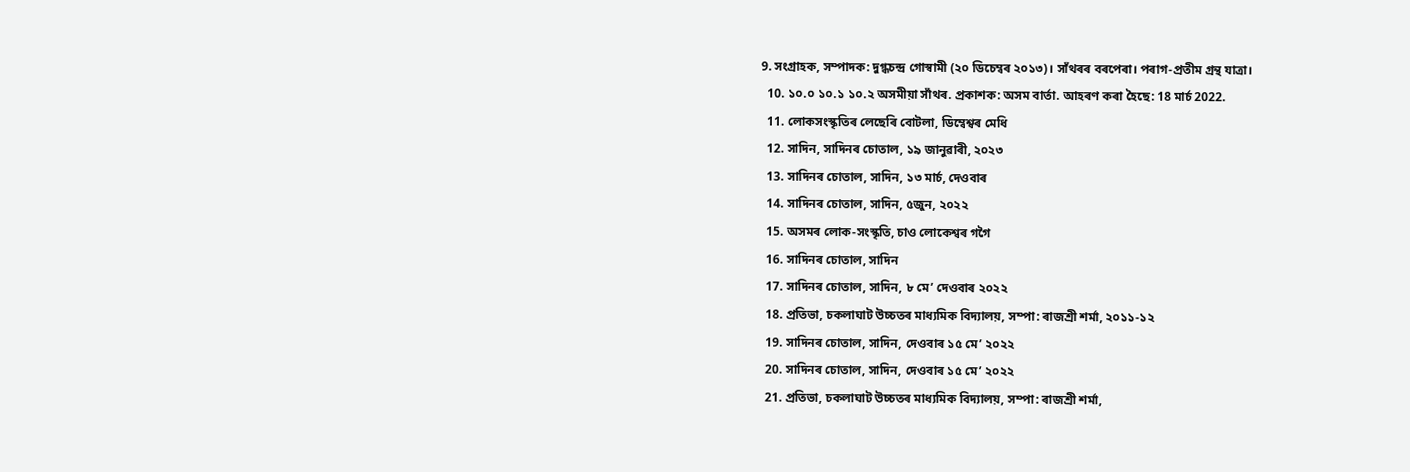9. সংগ্ৰাহক, সম্পাদক: দুগ্ধচন্দ্ৰ গোস্বামী (২০ ডিচেম্বৰ ২০১৩)। সাঁ‌থৰৰ বৰপেৰা। পৰাগ-প্ৰতীম গ্ৰন্থ যাত্ৰা।
  10. ১০.০ ১০.১ ১০.২ অসমীয়া সাঁথৰ. প্ৰকাশক: অসম বাৰ্তা. আহৰণ কৰা হৈছে: 18 মাৰ্চ 2022.
  11. লোকসংস্কৃতিৰ লেছেৰি বোটলা, ডিম্বেশ্বৰ মেধি
  12. সাদিন, সাদিনৰ চোতাল, ১৯ জানুৱাৰী, ২০২৩
  13. সাদিনৰ চোতাল, সাদিন, ১৩ মাৰ্চ, দেওবাৰ
  14. সাদিনৰ চোতাল, সাদিন, ৫জুন, ২০২২
  15. অসমৰ লোক-সংস্কৃতি, চাও লোকেশ্বৰ গগৈ
  16. সাদিনৰ চোতাল, সাদিন
  17. সাদিনৰ চোতাল, সাদিন, ৮ মে’ দেওবাৰ ২০২২
  18. প্ৰতিভা, চকলাঘাট উচ্চতৰ মাধ্যমিক বিদ্যালয়, সম্পা: ৰাজশ্ৰী শৰ্মা, ২০১১-১২
  19. সাদিনৰ চোতাল, সাদিন, দেওবাৰ ১৫ মে’ ২০২২
  20. সাদিনৰ চোতাল, সাদিন, দেওবাৰ ১৫ মে’ ২০২২
  21. প্ৰতিভা, চকলাঘাট উচ্চতৰ মাধ্যমিক বিদ্যালয়, সম্পা: ৰাজশ্ৰী শৰ্মা,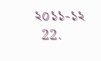২০১১-১২
  22.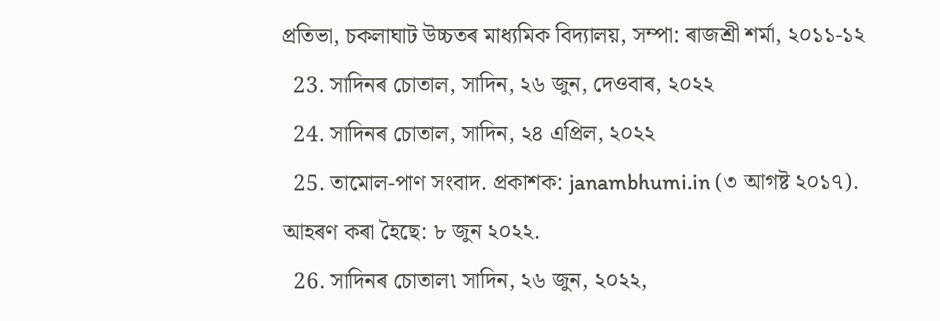প্ৰতিভা, চকলাঘাট উচ্চতৰ মাধ্যমিক বিদ্যালয়, সম্পা: ৰাজশ্ৰী শৰ্মা, ২০১১-১২
  23. সাদিনৰ চোতাল, সাদিন, ২৬ জুন, দেওবাৰ, ২০২২
  24. সাদিনৰ চোতাল, সাদিন, ২৪ এপ্ৰিল, ২০২২
  25. তামোল-পাণ সংবাদ. প্ৰকাশক: janambhumi.in (৩ আগষ্ট ২০১৭). আহৰণ কৰা হৈছে: ৮ জুন ২০২২.
  26. সাদিনৰ চোতাল৷ সাদিন, ২৬ জুন, ২০২২,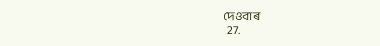দেওবাৰ
  27.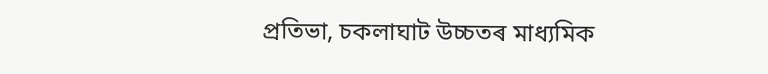প্ৰতিভা, চকলাঘাট উচ্চতৰ মাধ্যমিক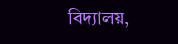বিদ্যালয়,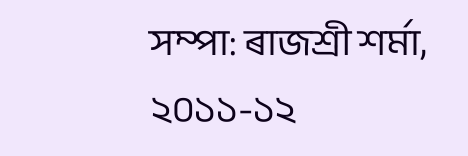সম্পা: ৰাজশ্ৰী শৰ্মা, ২০১১-১২